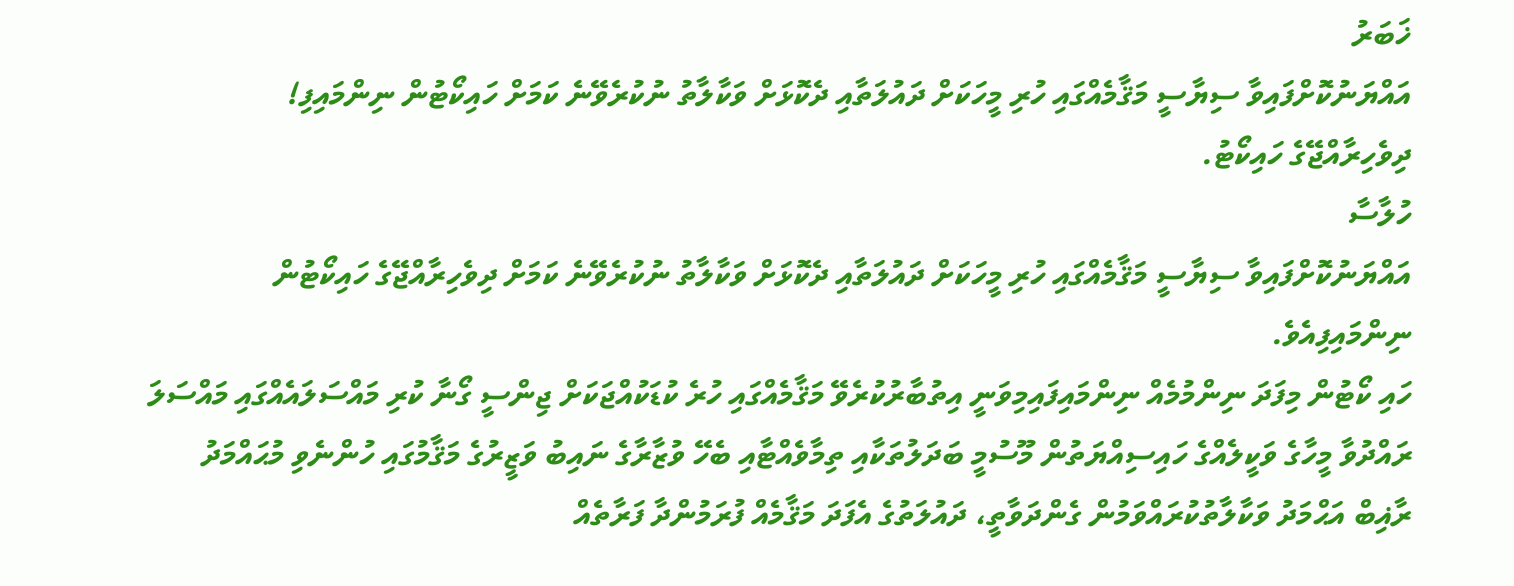ޚަބަރު
އައްޔަނުކޮށްފައިވާ ސިޔާސީ މަޤާމެއްގައި ހުރި މީހަކަށް ދައުލަތާއި ދެކޮޅަށް ވަކާލާތު ނުކުރެވޭނެ ކަމަށް ހައިކޯޓުން ނިންމައިފި!
ދިވެހިރާއްޖޭގެ ހައިކޯޓު.
ހުލާސާ
އައްޔަނުކޮށްފައިވާ ސިޔާސީ މަޤާމެއްގައި ހުރި މީހަކަށް ދައުލަތާއި ދެކޮޅަށް ވަކާލާތު ނުކުރެވޭނެ ކަމަށް ދިވެހިރާއްޖޭގެ ހައިކޯޓުން ނިންމައިފިއެވެ.
ހައި ކޯޓުން މިފަދަ ނިންމުމެއް ނިންމައިފައިމިވަނީ އިތުބާރުކުރެވޭ މަޤާމެއްގައި ހުރެ ކުޑަކުއްޖަކަށް ޖިންސީ ގޯނާ ކުރި މައްސަލައެއްގައި މައްސަލަ ރައްދުވާ މީހާގެ ވަކީލެއްގެ ހައިސިއްޔަތުން މޫސުމީ ބަދަލުތަކާއި ތިމާވެއްޓާއި ބެހޭ ވުޒާރާގެ ނައިބު ވަޒީރުގެ މަޤާމުގައި ހުންނެވި މުޙައްމަދު ރާޣިބް އަޙްމަދު ވަކާލާތުކުރައްވަމުން ގެންދަވާތީ، ދައުލަތުގެ އެފަދަ މަޤާމެއް ފުރަމުންދާ ފަރާތެއް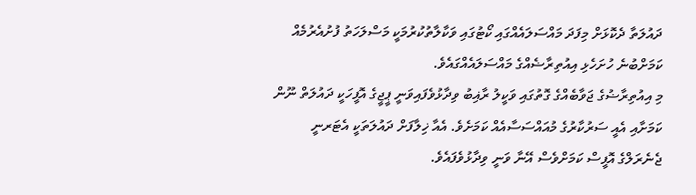ދައުލަތާ ދެކޮޅަށް މިފަދަ މައްސަލައެއްގައި ކޯޓުގައި ވަކާލާތުކުރުމަކީ މަސްލަހަތު ފުށުއެރުމެއް ކަމަށްބުނެ ހުށަހެޅި އިއުތިރާޟެއްގެ މައްސަލައެއްގައެވެ.
މި އިއުތިރާޟުގެ ޖަވާބެއްގެ ގޮތުގައި ވަކީލު ރާޣިބު ވިދާޅުވެފައިވަނީ ޕީޖީގެ އޮފީހަކީ ދައުލަތް ނޫން ކަމަށާއި އެއީ ސަރުކާރުގެ މުއައްސަސާއެއް ކަމަށެވެ. އެއާ ޚިލާފަށް ދައުލަތަކީ އެޓަރނީ ޖެނެރަލްގެ އޮފީސް ކަމަށްވެސް އޭނާ ވަނީ ވިދާޅުވެފައެވެ.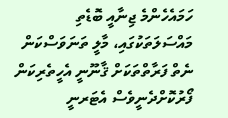ހަމައެހެންމެ ޖިނާއީ ބޮޑެތި މައްސަލަތަކުގައި، މާލީ ތަނަވަސްކަން ނެތް ފަރާތްތަކަށް ޤާނޫނީ އެހީތެރިކަން ފޯރުކޮށްދެނީވެސް އެޓަރނީ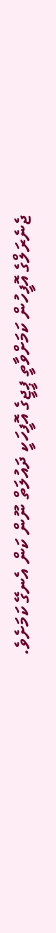ޖެނެރަލްގެ އޮފީހުން ކަމަށްވާތީ ޕީޖީގެ އޮފީހަކީ ދައުލަތް ނޫން ކަން އެނގޭ ކަމަށެވެ.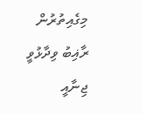މިގެއިތުރުން ރާޣިބު ވިދާޅުވީ ޖިނާއީ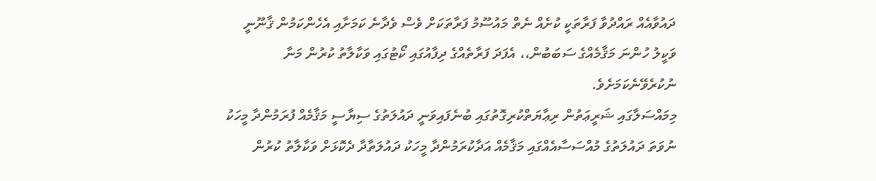ދައުވާއެއް ރައްދުވާ ފަރާތަކީ ކުށެއް ނެތް މައުސޫމު ފަރާތަކަށް ވެސް ވެދާނެ ކަމަށާއި އެހެންކަމުން ޤާނޫނީ ވަކީލު ހުންނަ މަޤާމެއްގެ ސަބަބުން،، އެފަދަ ފަރާތެއްގެ ދިފާއުގައި ކޯޓުގައި ވަކާލާތު ކުރުން މަނާ ނުކުރެވޭނެކަމަށެވެ.
މިމައްސަލާގައި ޝަރީޢަތުން ރިޢާޔަތްކުރިގޮތުގައި ބުނެފައިވަނީ ދައުލަތުގެ ސިޔާސީ މަޤާމެއް ފުރަމުންދާ މީހަކު ނުވަތަ ދައުލަތުގެ މުއްސަސާއެއްގައި މަޤާމެއް އަދާކުރަމުންދާ މީހަކު ދައުލަތާދާ ދެކޮޅަށް ވަކާލާތު ކުރުން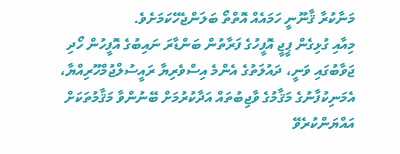މަނާކުރާ ޤާނޫނީ ހަމައެއް އޮތްތޯ ބަލަންޖެހޭކަމަށެވެ.
މިއާއި ގުޅިގެން ޕީޖީ އޮފީހުގެ ފަރާތުން ބަންޑާރަ ނައިބުގެ އޮފީހުން ހޯދި ޖަވާބުގައި ވަނީ، ދައުލަތުގެ އެންމެ އިސްވެރިޔާ ރައީސުލްޖުމްހޫރިއްޔާ، އެމަނިކުފާނުގެ މަޤާމުގެ ވާޖިބުތައް އަދާކުރުމަށް ބޭނުންވާ މަޤާމުތަކަށް އައްޔަންކުރެވޭ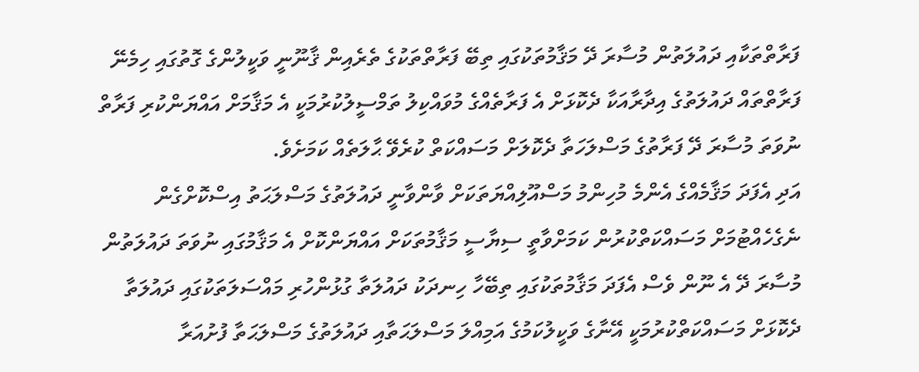ފަރާތްތަކާއި ދައުލަތުން މުސާރަ ދޭ މަޤާމުތަކުގައި ތިބޭ ފަރާތްތަކުގެ ތެރެއިން ޤާނޫނީ ވަކީލުންގެ ގޮތުގައި ހިމެނޭ ފަރާތްތައް ދައުލަތުގެ އިދާރާއަކާ ދެކޮޅަށް އެ ފަރާތެއްގެ މުވައްކިލު ތަމްސީލުކުރުމަކީ އެ މަޤާމަށް އައްޔަންކުރި ފަރާތް ނުވަތަ މުސާރަ ދޭ ފަރާތުގެ މަސްލަހަތާ ދެކޮލަށް މަސައްކަތް ކުރެވޭ ޙާލަތެއް ކަމަށެވެ.
އަދި އެފަދަ މަޤާމެއްގެ އެންމެ މުހިންމު މަސްއޫލިއްޔަތަކަށް ވާންވާނީ ދައުލަތުގެ މަސްލަޙަތު އިސްކޮށްގެން ނެގެހެއްޓުމަށް މަސައްކަތްކުރުން ކަމަށްވާތީ ސިޔާސީ މަޤާމުތަކަށް އައްޔަންކޮށް އެ މަޤާމުގައި ނުވަތަ ދައުލަތުން މުސާރަ ދޭ އެ ނޫން ވެސް އެފަދަ މަޤާމުތަކުގައި ތިބޭހާ ހިނދަކު ދައުލަތާ ގުޅުންހުރި މައްސަލަތަކުގައި ދައުލަތާ ދެކޮޅަށް މަސައްކަތްކުރުމަކީ އޭނާގެ ވަކީލުކަމުގެ އަމިއްލަ މަސްލަޙަތާއި ދައުލަތުގެ މަސްލަޙަތާ ފުށުއަރާ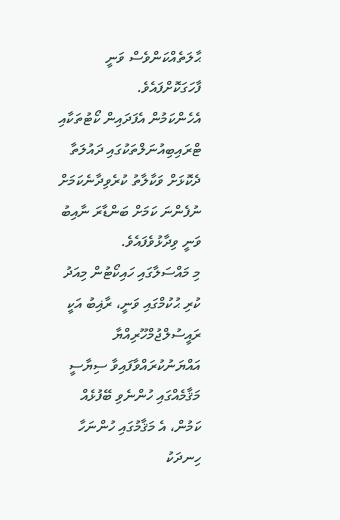ޙާލަތެއްކަންވެސް ވަނީ ފާހަގަކޮށްފައެވެ.
އެހެންކަމުން އެފަދައިން ކޯޓުތަކާއި ޓްރައިބިއުނަލްތަކުގައި ދައުލަތާ ދެކޮޅަށް ވަކާލާތު ކުރެވިދާނެކަމަށް ނުފެންނަ ކަމަށް ބަންޑާރަ ނާއިބު ވަނީ ވިދާޅުވެފައެވެ.
މި މައްސަލާގައި ހައިކޯޓުން މިއަދު ކުރި ޙުކުމްގައި ވަނީ، ރާޣިބު އަކީ ރައީސުލްޖުމްހޫރިއްޔާ އައްޔަނުކުރައްވާފައިވާ ސިޔާސީ މަޤާމެއްގައި ހުންނެވި ބޭފުޅެއް ކަމުން، އެ މަޤާމުގައި ހުންނަހާ ހިނދަކު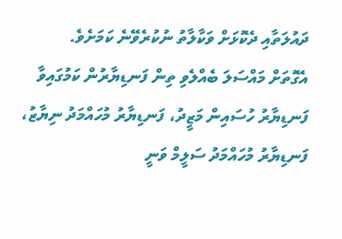ދައުލަތާއި ދެކޮޅަށް ވަކާލާތު ނުކުރެވޭނެ ކަމަށެވެ.
އެގޮތަށް މައްސަލަ ބެއްލެވި ތިން ފަނޑިޔާރުން ކަމުގައިވާ ފަނޑިޔާރު ހުސައިން މަޒީދު، ފަނޑިޔާރު މުހައްމަދު ނިޔާޒު، ފަނޑިޔާރު މުހައްމަދު ސަލީމް ވަނީ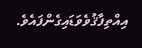އިއްތިފާޤުވެވަޑައިގެންފައެވެ.